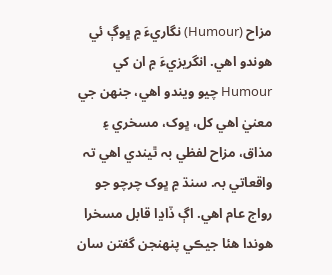مزاح (Humour) نگاريءَ ۾ ڀوڳ ئي ھوندو اھي. انگريزيءَ ۾ ان کي Humour چيو ويندو اھي، جنھن جي معنيٰ اھي کل، ڀوک، مسخري ۽ مذاق، مزاح لفظي بہ ٿيندي اھي تہ واقعاتي بہ. سنڌ ۾ ڀوک چرچو جو رواج عام اھي. اڳ ڏاڍا قابل مسخرا ھوندا ھئا جيڪي پنھنجن گفتن سان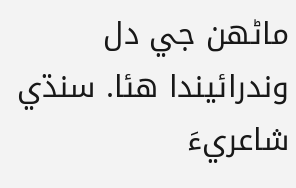ماڻھن جي دل وندرائيندا ھئا. سنڌي شاعريءَ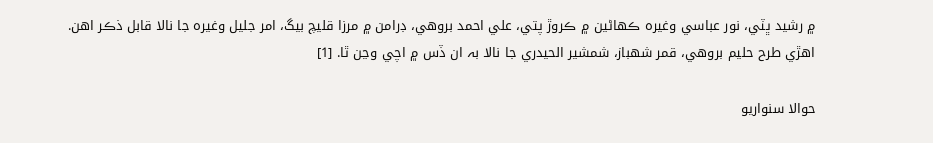۾ رشيد ڀٽي، نور عباسي وغيره ڪھاڻين ۾ ڪروڙ پتي، علي احمد بروھي، ڊرامن ۾ مرزا قليچ بيگ، امر جليل وغيره جا نالا قابل ذڪر اھن. اھڙي طرح حليم بروھي، قمر شھباز، شمشير الحيدري جا نالا بہ ان ڏس ۾ اچي وڃن ٿا. [1]

حوالا سنواريو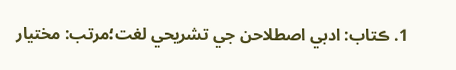1. ڪتاب: ادبي اصطلاحن جي تشريحي لغت؛مرتب: مختيار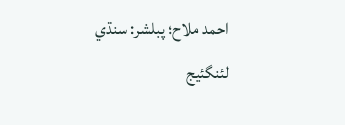احمد ملاح؛ پبلشر: سنڌي لئنگئيج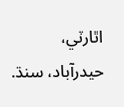اٿارٽي، حيدرآباد، سنڌ.